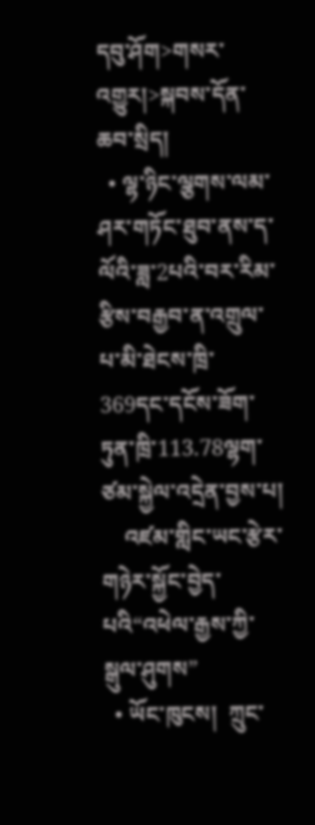དབུ་ཤོག>གསར་འགྱུར།>སྐབས་དོན་ཆབ་སྲིད།
  • ལྷ་ཉིང་ལྕགས་ལམ་ཤར་གཏོང་ཐུབ་ནས་ད་ལོའི་ཟླ་2པའི་བར་རིམ་རྩིས་བརྒྱབ་ན་འགྲུལ་པ་མི་ཐེངས་ཁྲི་369དང་དངོས་ཟོག་ཏུན་ཁྲི་113.78ལྷག་ཙམ་སྐྱེལ་འདྲེན་བྱས་པ།
    འཛམ་གླིང་ཡང་རྩེར་གཉེར་སྐྱོང་བྱེད་པའི“འཕེལ་རྒྱས་ཀྱི་སྒུལ་ཤུགས”
  • ཡོང་ཁུངས།  ཀྲུང་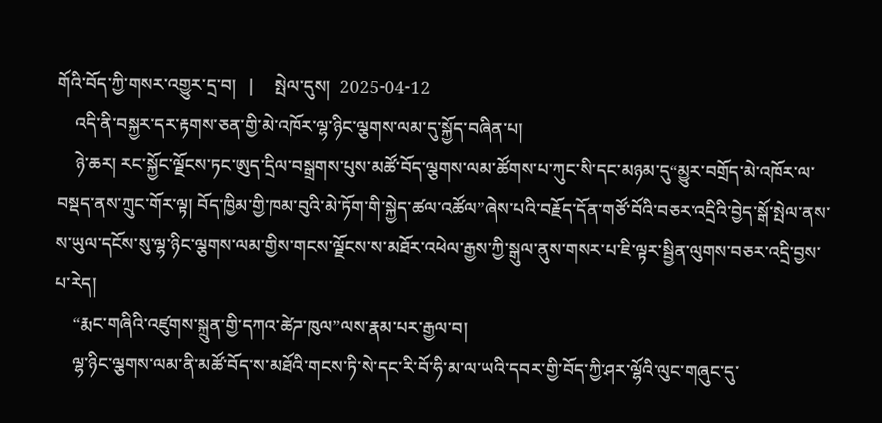གོའི་བོད་ཀྱི་གསར་འགྱུར་དྲ་བ།   |     སྤེལ་དུས།  2025-04-12
    འདི་ནི་བསྐྱར་དར་རྟགས་ཅན་གྱི་མེ་འཁོར་ལྷ་ཉིང་ལྕགས་ལམ་དུ་སྐྱོད་བཞིན་པ།
    ཉེ་ཆར། རང་སྐྱོང་ལྗོངས་ཏང་ཨུད་དྲིལ་བསྒྲགས་པུས་མཚོ་བོད་ལྕགས་ལམ་ཚོགས་པ་ཀུང་སི་དང་མཉམ་དུ“མྱུར་བགྲོད་མེ་འཁོར་ལ་བསྡད་ནས་ཀྲུང་གོར་ལྟ། བོད་ཁྱིམ་གྱི་ཁམ་བུའི་མེ་ཏོག་གི་སྐྱེད་ཚལ་འཚོལ”ཞེས་པའི་བརྗོད་དོན་གཙོ་བོའི་བཅར་འདྲིའི་བྱེད་སྒོ་སྤེལ་ནས་ས་ཡུལ་དངོས་སུ་ལྷ་ཉིང་ལྕགས་ལམ་གྱིས་གངས་ལྗོངས་ས་མཐོར་འཕེལ་རྒྱས་ཀྱི་སྒུལ་ནུས་གསར་པ་ཇི་ལྟར་སྦྱིན་ལུགས་བཅར་འདྲི་བྱས་པ་རེད།
    “རྨང་གཞིའི་འཛུགས་སྐྲུན་གྱི་དཀའ་ཚེཌ་ཁུལ”ལས་རྣམ་པར་རྒྱལ་བ།
    ལྷ་ཉིང་ལྕགས་ལམ་ནི་མཚོ་བོད་ས་མཐོའི་གངས་ཏི་སེ་དང་རི་བོ་ཧི་མ་ལ་ཡའི་དབར་གྱི་བོད་ཀྱི་ཤར་ལྷོའི་ལུང་གཞུང་དུ་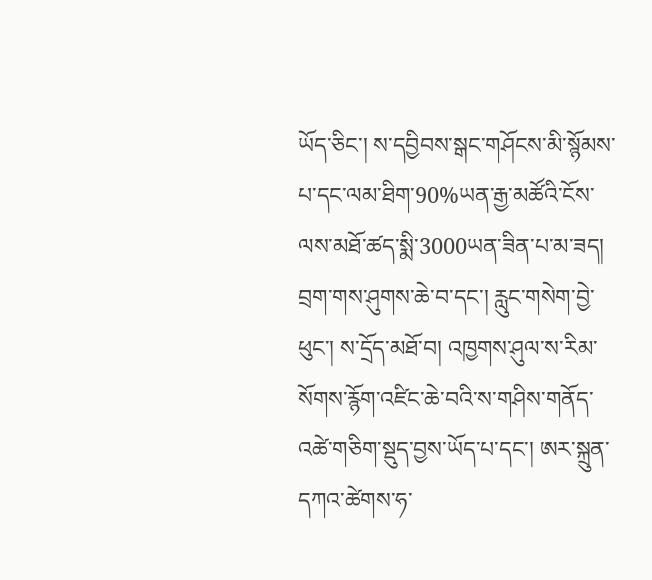ཡོད་ཅིང་། ས་དབྱིབས་སྒང་གཤོངས་མི་སྙོམས་པ་དང་ལམ་ཐིག་90%ཡན་རྒྱ་མཚོའི་ངོས་ལས་མཐོ་ཚད་སྨི་3000ཡན་ཟིན་པ་མ་ཟད། བྲག་གས་ཤུགས་ཆེ་བ་དང་། རླུང་གསེག་བྱེ་ཕུང་། ས་དྲོད་མཐོ་བ། འཁྱགས་ཤུལ་ས་རིམ་སོགས་རྙོག་འཛིང་ཆེ་བའི་ས་གཤིས་གནོད་འཚེ་གཅིག་སྡུད་བྱས་ཡོད་པ་དང་། ཨར་སྐྲུན་དཀའ་ཚེགས་ཧ་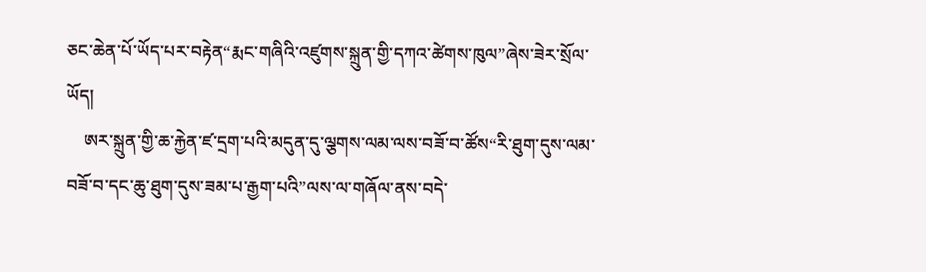ཅང་ཆེན་པོ་ཡོད་པར་བརྟེན“རྨང་གཞིའི་འཛུགས་སྐྲུན་གྱི་དཀའ་ཚེགས་ཁུལ”ཞེས་ཟེར་སྲོལ་ཡོད།
    ཨར་སྐྲུན་གྱི་ཆ་རྐྱེན་ཛ་དྲག་པའི་མདུན་དུ་ལྕགས་ལམ་ལས་བཟོ་བ་ཚོས“རི་ཐུག་དུས་ལམ་བཟོ་བ་དང་ཆུ་ཐུག་དུས་ཟམ་པ་རྒྱག་པའི”ལས་ལ་གཞོལ་ནས་བདེ་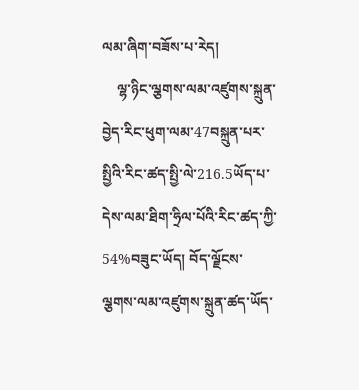ལམ་ཞིག་བཟོས་པ་རེད།
    ལྷ་ཉིང་ལྕགས་ལམ་འཛུགས་སྐྲུན་བྱེད་རིང་ཕུག་ལམ་47བསྐྲུན་པར་སྤྱིའི་རིང་ཚད་སྤྱི་ལེ་216.5ཡོད་པ་དེས་ལམ་ཐིག་ཧྲིལ་པོའི་རིང་ཚད་ཀྱི་54%བཟུང་ཡོད། བོད་ལྗོངས་ལྕགས་ལམ་འཛུགས་སྐྲུན་ཚད་ཡོད་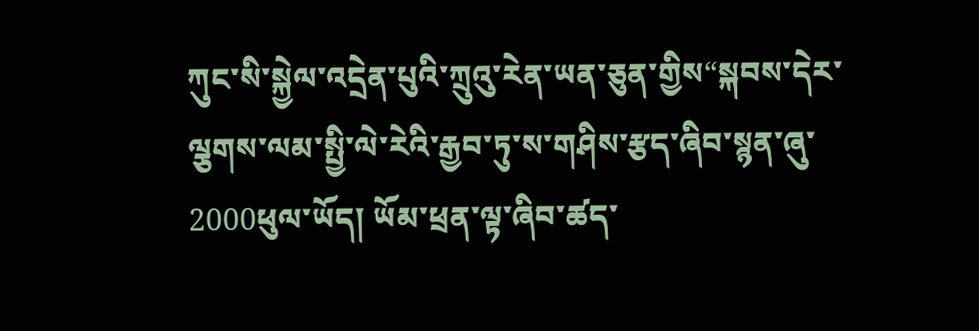ཀུང་སི་སྐྱེལ་འདྲེན་པུའི་ཀྲུའུ་རེན་ཡན་ཅུན་གྱིས“སྐབས་དེར་ལྕགས་ལམ་སྤྱི་ལེ་རེའི་རྒྱབ་ཏུ་ས་གཤིས་རྩད་ཞིབ་སྙན་ཞུ་2000ཕུལ་ཡོད། ཡོམ་ཕྲན་ལྟ་ཞིབ་ཚད་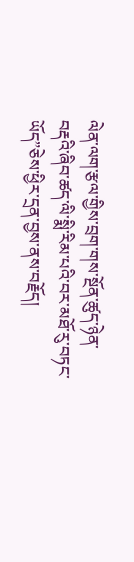ལེན་ལག་རྩལ་གྱིས་བྲག་གས་སྔོན་ཚུད་ཉེན་བརྡའི་ཞིབ་ཚད་ལི་སྨི་རིམ་པའི་བར་མཐོ་རུ་བཏང་ཡོད”ཅེས་ཕྱིར་དྲན་བྱས་ནས་བརྗོད།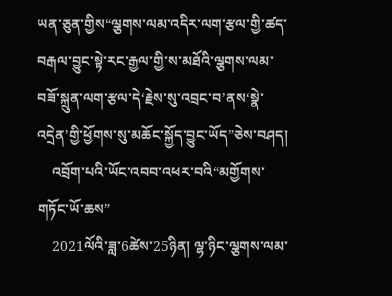ཡན་ཅུན་གྱིས“ལྕགས་ལམ་འདིར་ལག་རྩལ་གྱི་ཚད་བརྒལ་བྱུང་སྟེ་རང་རྒྱལ་གྱི་ས་མཐོའི་ལྕགས་ལམ་བཟོ་སྐྲུན་ལག་རྩལ་དེ‘རྗེས་སུ་འབྲང་བ’ནས‘སྣེ་འདྲེན’གྱི་ཕྱོགས་སུ་མཆོང་སྐྱོད་བྱུང་ཡོད”ཅེས་བཤད།
    འབྲོག་པའི་ཡོང་འབབ་འཕར་བའི“མགྱོགས་གཏོང་ཡོ་ཆས”
    2021ལོའི་ཟླ་6ཚེས་25ཉིན། ལྷ་ཉིང་ལྕགས་ལམ་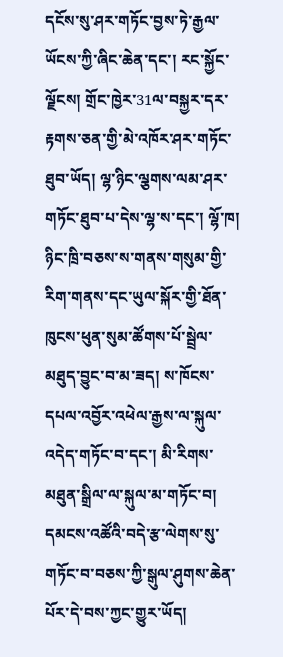དངོས་སུ་ཤར་གཏོང་བྱས་ཏེ་རྒྱལ་ཡོངས་ཀྱི་ཞིང་ཆེན་དང་། རང་སྐྱོང་ལྗོངས། གྲོང་ཁྱེར་31ལ་བསྐྱར་དར་རྟགས་ཅན་གྱི་མེ་འཁོར་ཤར་གཏོང་ཐུབ་ཡོད། ལྷ་ཉིང་ལྕགས་ལམ་ཤར་གཏོང་ཐུབ་པ་དེས་ལྷ་ས་དང་། ལྷོ་ཁ། ཉིང་ཁྲི་བཅས་ས་གནས་གསུམ་གྱི་རིག་གནས་དང་ཡུལ་སྐོར་གྱི་ཐོན་ཁུངས་ཕུན་སུམ་ཚོགས་པོ་སྦྲེལ་མཐུད་བྱུང་བ་མ་ཟད། ས་ཁོངས་དཔལ་འབྱོར་འཕེལ་རྒྱས་ལ་སྐུལ་འདེད་གཏོང་བ་དང་། མི་རིགས་མཐུན་སྒྲིལ་ལ་སྐུལ་མ་གཏོང་བ། དམངས་འཚོའི་བདེ་རྩ་ལེགས་སུ་གཏོང་བ་བཅས་ཀྱི་སྒུལ་ཤུགས་ཆེན་པོར་དེ་བས་ཀྱང་གྱུར་ཡོད།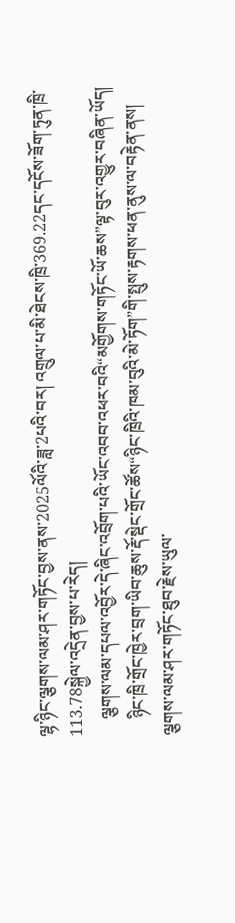ལྷ་ཉིང་ལྕགས་ལམ་ཤར་གཏོང་བྱས་ནས་2025ལོའི་ཟླ་2པའི་བར། འགྲུལ་པ་མི་ཐེངས་ཁྲི་369.22དང་དངོས་ཟོག་ཏུན་ཁྲི་113.78སྐྱེལ་འདྲེན་བྱས་པ་རེད།
    ལྕགས་ལམ་དཔལ་འབྱོར་དེ་ཞིང་འབྲོག་པའི་ཡོང་འབབ་འཕར་བའི“མགྱོགས་གཏོང་ཡོ་ཆས”ལྟ་བུར་འགྱུར་བཞིན་ཡོད།
    ཉིང་ཁྲི་གྲོང་ཁྱེར་བྲག་ཡིབ་ཆུས་རྡོ་སྡེང་གྲོང་ཚོས“ཉིང་ཁྲིའི་ཁམ་བུའི་མེ་ཏོག”གི་སྤུས་རྟགས་ཕན་ནུས་ལ་བརྟེན་ནས། ལྕགས་ལམ་ཤར་གཏོང་ཐུབ་རྗེས་ཡུལ་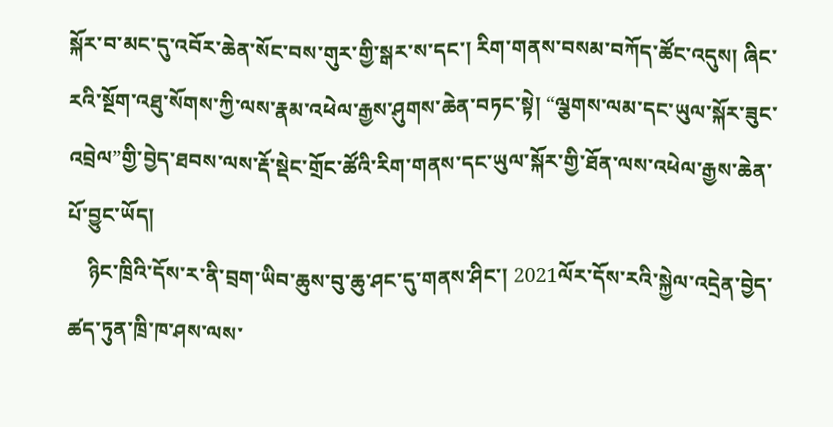སྐོར་བ་མང་དུ་འབོར་ཆེན་སོང་བས་གུར་གྱི་སྒར་ས་དང་། རིག་གནས་བསམ་བཀོད་ཚོང་འདུས། ཞིང་རའི་སྔོག་འཐུ་སོགས་ཀྱི་ལས་རྣམ་འཕེལ་རྒྱས་ཤུགས་ཆེན་བཏང་སྟེ། “ལྕགས་ལམ་དང་ཡུལ་སྐོར་ཟུང་འབྲེལ”གྱི་བྱེད་ཐབས་ལས་རྡོ་སྡེང་གྲོང་ཚོའི་རིག་གནས་དང་ཡུལ་སྐོར་གྱི་ཐོན་ལས་འཕེལ་རྒྱས་ཆེན་པོ་བྱུང་ཡོད།
    ཉིང་ཁྲིའི་དོས་ར་ནི་བྲག་ཡིབ་ཆུས་བུ་ཆུ་ཤང་དུ་གནས་ཤིང་། 2021ལོར་དོས་རའི་སྐྱེལ་འདྲེན་བྱེད་ཚད་ཏུན་ཁྲི་ཁ་ཤས་ལས་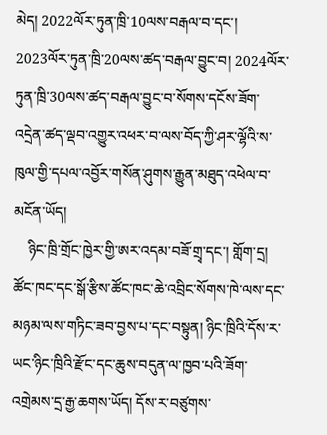མེད། 2022ལོར་ཏུན་ཁྲི་10ལས་བརྒལ་བ་དང་། 2023ལོར་ཏུན་ཁྲི་20ལས་ཚད་བརྒལ་བྱུང་བ། 2024ལོར་ཏུན་ཁྲི་30ལས་ཚད་བརྒལ་བྱུང་བ་སོགས་དངོས་ཟོག་འདྲེན་ཚད་ལྡབ་འགྱུར་འཕར་བ་ལས་བོད་ཀྱི་ཤར་ལྷོའི་ས་ཁུལ་གྱི་དཔལ་འབྱོར་གསོན་ཤུགས་རྒྱུན་མཐུད་འཕེལ་བ་མངོན་ཡོད།
    ཉིང་ཁྲི་གྲོང་ཁྱེར་གྱི་ཨར་འདམ་བཟོ་གྲྭ་དང་། གློག་དྲ། ཚོང་ཁང་དང་སྒོ་རྩིས་ཚོང་ཁང་ཆེ་འབྲིང་སོགས་ཁེ་ལས་དང་མཉམ་ལས་གཏིང་ཟབ་བྱས་པ་དང་བསྟུན། ཉིང་ཁྲིའི་དོས་ར་ཡང་ཉིང་ཁྲིའི་རྫོང་དང་ཆུས་བདུན་ལ་ཁྱབ་པའི་ཟོག་འགྲེམས་དྲ་རྒྱ་ཆགས་ཡོད། དོས་ར་བཙུགས་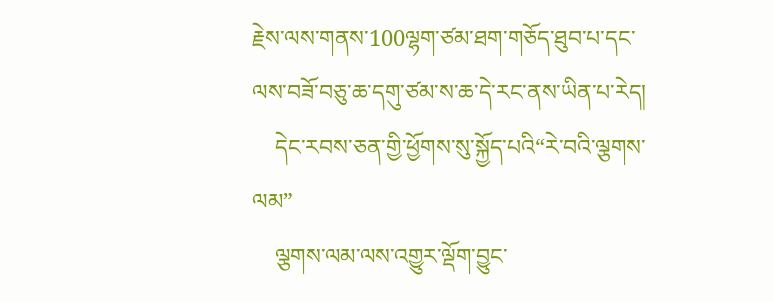རྗེས་ལས་གནས་100ལྷག་ཙམ་ཐག་གཅོད་ཐུབ་པ་དང་ལས་བཟོ་བཅུ་ཆ་དགུ་ཙམ་ས་ཆ་དེ་རང་ནས་ཡིན་པ་རེད།
    དེང་རབས་ཅན་གྱི་ཕྱོགས་སུ་སྐྱོད་པའི“རེ་བའི་ལྕགས་ལམ”
    ལྕགས་ལམ་ལས་འགྱུར་ལྡོག་བྱུང་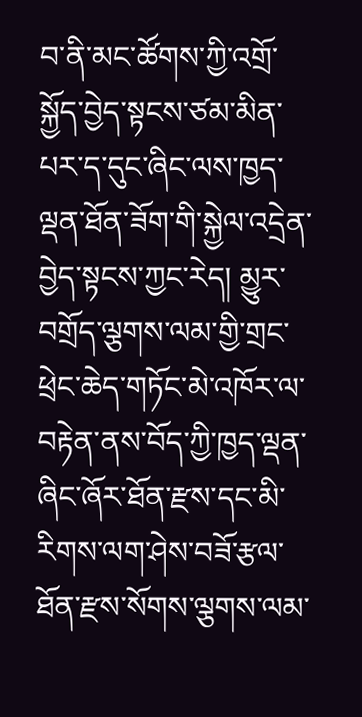བ་ནི་མང་ཚོགས་ཀྱི་འགྲོ་སྐྱོད་བྱེད་སྟངས་ཙམ་མིན་པར་ད་དུང་ཞིང་ལས་ཁྱད་ལྡན་ཐོན་ཟོག་གི་སྐྱེལ་འདྲེན་བྱེད་སྟངས་ཀྱང་རེད། མྱུར་བགྲོད་ལྕགས་ལམ་གྱི་གྲང་ཕྲེང་ཆེད་གཏོང་མེ་འཁོར་ལ་བརྟེན་ནས་བོད་ཀྱི་ཁྱད་ལྡན་ཞིང་ཞོར་ཐོན་རྫས་དང་མི་རིགས་ལག་ཤེས་བཟོ་རྩལ་ཐོན་རྫས་སོགས་ལྕགས་ལམ་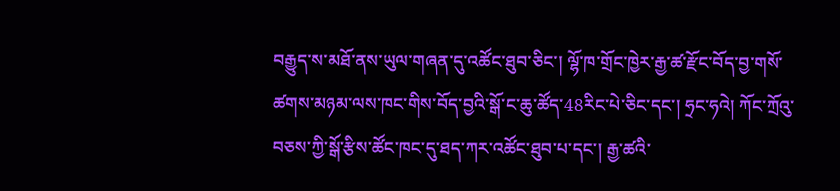བརྒྱུད་ས་མཐོ་ནས་ཡུལ་གཞན་དུ་འཚོང་ཐུབ་ཅིང་། ལྷོ་ཁ་གྲོང་ཁྱེར་རྒྱ་ཚ་རྫོང་བོད་བྱ་གསོ་ཚགས་མཉམ་ལས་ཁང་གིས་བོད་བྱའི་སྒོ་ང་ཆུ་ཚོད་48རིང་པེ་ཅིང་དང་། ཧྲང་ཧའེ། ཀོང་ཀྲོའུ་བཅས་ཀྱི་སྒོ་རྩིས་ཚོང་ཁང་དུ་ཐད་ཀར་འཚོང་ཐུབ་པ་དང་། རྒྱ་ཚའི་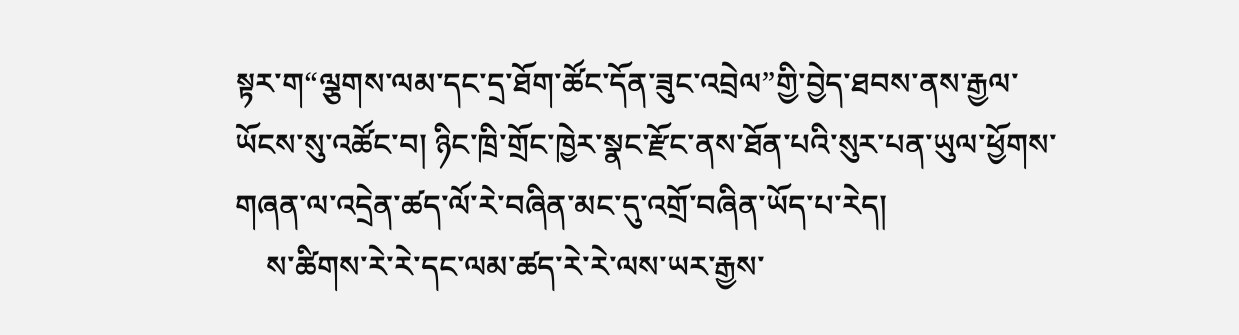སྟར་ག“ལྕགས་ལམ་དང་དྲ་ཐོག་ཚོང་དོན་ཟུང་འབྲེལ”གྱི་བྱེད་ཐབས་ནས་རྒྱལ་ཡོངས་སུ་འཚོང་བ། ཉིང་ཁྲི་གྲོང་ཁྱེར་སྣང་རྫོང་ནས་ཐོན་པའི་སུར་པན་ཡུལ་ཕྱོགས་གཞན་ལ་འདྲེན་ཚད་ལོ་རེ་བཞིན་མང་དུ་འགྲོ་བཞིན་ཡོད་པ་རེད།
    ས་ཚིགས་རེ་རེ་དང་ལམ་ཚད་རེ་རེ་ལས་ཡར་རྒྱས་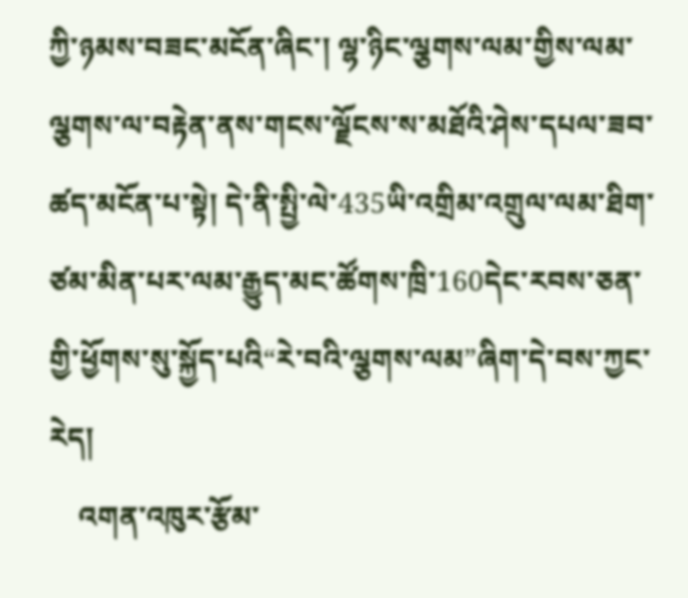ཀྱི་ཉམས་བཟང་མངོན་ཞིང་། ལྷ་ཉིང་ལྕགས་ལམ་གྱིས་ལམ་ལྕགས་ལ་བརྟེན་ནས་གངས་ལྗོངས་ས་མཐོའི་ཤེས་དཔལ་ཟབ་ཚད་མངོན་པ་སྟེ། དེ་ནི་སྤྱི་ལེ་435ཡི་འགྲིམ་འགྲུལ་ལམ་ཐིག་ཙམ་མིན་པར་ལམ་རྒྱུད་མང་ཚོགས་ཁྲི་160དེང་རབས་ཅན་གྱི་ཕྱོགས་སུ་སྐྱོད་པའི“རེ་བའི་ལྕགས་ལམ”ཞིག་དེ་བས་ཀྱང་རེད།
    འགན་འཁུར་རྩོམ་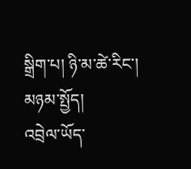སྒྲིག་པ། ཉི་མ་ཚེ་རིང་།
མཉམ་སྤྱོད།
འབྲེལ་ཡོད་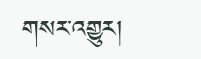གསར་འགྱུར།